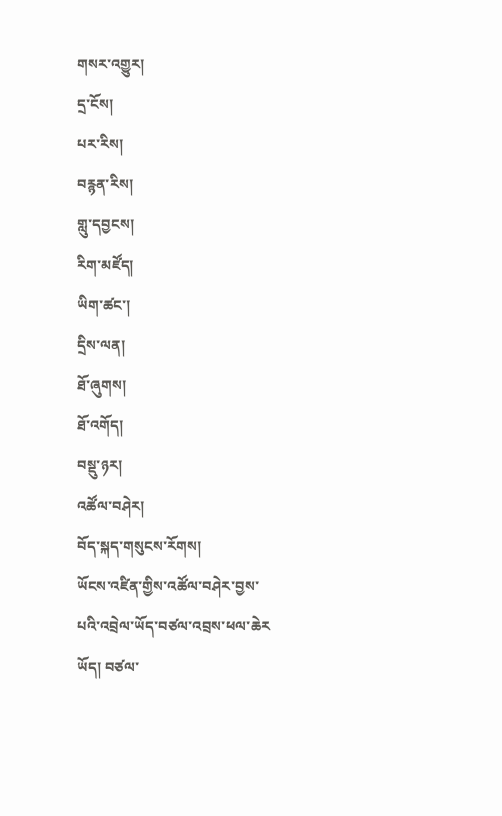གསར་འགྱུར།
དྲ་ངོས།
པར་རིས།
བརྙན་རིས།
གླུ་དབྱངས།
རིག་མཛོད།
ཡིག་ཚང་།
དྲིས་ལན།
ཐོ་ཞུགས།
ཐོ་འགོད།
བསྡུ་ཉར།
འཚོལ་བཤེར།
བོད་སྐད་གསུངས་རོགས།
ཡོངས་འཛིན་གྱིས་འཚོལ་བཤེར་བྱས་པའི་འབྲེལ་ཡོད་བཙལ་འབྲས་ཕལ་ཆེར
ཡོད། བཙལ་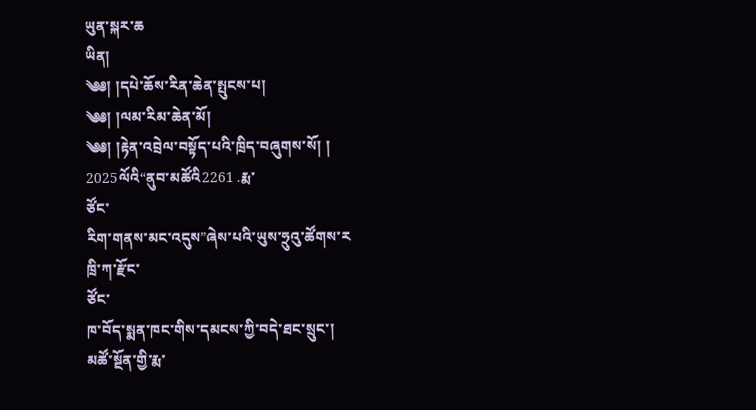ཡུན་སྐར་ཆ
ཡིན།
༄༅། །དཔེ་ཆོས་རིན་ཆེན་སྤུངས་པ།
༄༅། །ལམ་རིམ་ཆེན་མོ།
༄༅། །རྟེན་འབྲེལ་བསྟོད་པའི་ཁྲིད་བཞུགས་སོ། །
2025ལོའི“ནུབ་མཚོའི2261 .རྨ་
ཙོང་
རིག་གནས་མང་འདུས”ཞེས་པའི་ཡུས་ཧྲུའུ་ཚོགས་ར
ཁྲི་ཀ་རྫོང་
ཙོང་
ཁ་བོད་སྨན་ཁང་གིས་དམངས་ཀྱི་བདེ་ཐང་སྲུང་།
མཚོ་སྔོན་གྱི་རྨ་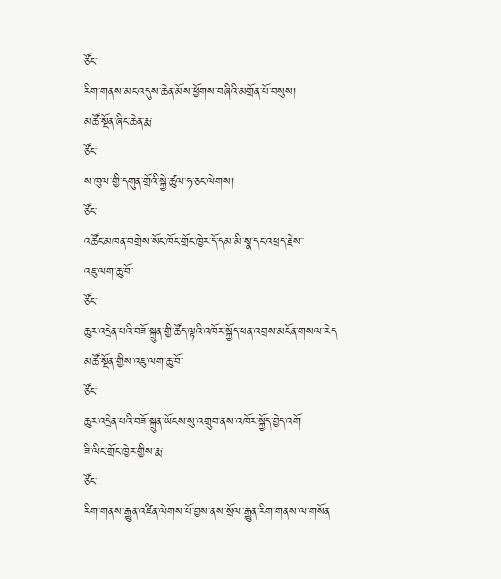ཙོང་
རིག་གནས་མང་འདུས་ཆེན་མོས་ཕྱོགས་བཞིའི་མགྲོན་པོ་བསུས།
མཚོ་སྔོན་ཞིང་ཆེན་རྨ་
ཙོང་
ས་ཁུལ་གྱི་དགུན་གྲོའི་སྐྱེ་ཚུལ་ཧ་ཅང་ལེགས།
ཙོང་
འཚོང་མཁན་བགྲེས་སོང་ཁོང་གྲོང་ཁྱེར་དོ་དམ་མི་སྣ་དང་འཕྲད་རྗེས་་
འཇུ་ལག་ཆུ་བོ་
ཙོང་
ཆུར་འདྲེན་པའི་བཟོ་སྐྲུན་གྱི་ཚོད་ལྟའི་འཁོར་སྐྱོད་ཕན་འབྲས་མངོན་གསལ་རེད
མཚོ་སྔོན་གྱིས་འཇུ་ལག་ཆུ་བོ་
ཙོང་
ཆུར་འདྲེན་པའི་བཟོ་སྐྲུན་ཡོངས་སུ་འགྲུབ་ནས་འཁོར་སྐྱོད་བྱེད་འགོ
ཟི་ལིང་གྲོང་ཁྱེར་གྱིས་རྨ་
ཙོང་
རིག་གནས་རྒྱུན་འཛིན་ལེགས་པོ་བྱས་ནས་སྲོལ་རྒྱུན་རིག་གནས་ལ་གསོན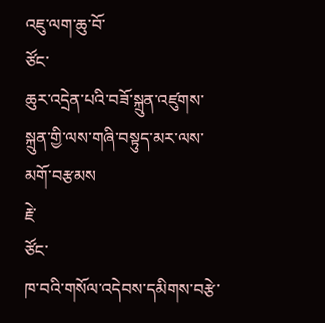འཇུ་ལག་ཆུ་བོ་
ཙོང་
ཆུར་འདྲེན་པའི་བཟོ་སྐྲུན་འཛུགས་སྐྲུན་གྱི་ལས་གཞི་བསྟུད་མར་ལས་མགོ་བརྩམས
རྗེ་
ཙོང་
ཁ་བའི་གསོལ་འདེབས་དམིགས་བརྩེ་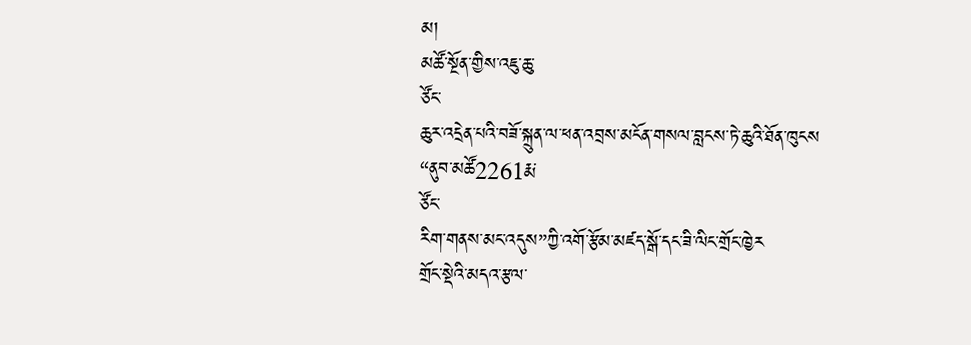མ།
མཚོ་སྔོན་གྱིས་འཇུ་ཆུ་
ཙོང་
ཆུར་འདྲེན་པའི་བཟོ་སྐྲུན་ལ་ཕན་འབྲས་མངོན་གསལ་བླངས་ཏེ་ཆུའི་ཐོན་ཁུངས
“ནུབ་མཚོ2261རྨ་
ཙོང་
རིག་གནས་མང་འདུས”ཀྱི་འགོ་རྩོམ་མཛད་སྒོ་དང་ཟི་ལིང་གྲོང་ཁྱེར
གྲོང་སྡེའི་མདའ་རྩལ་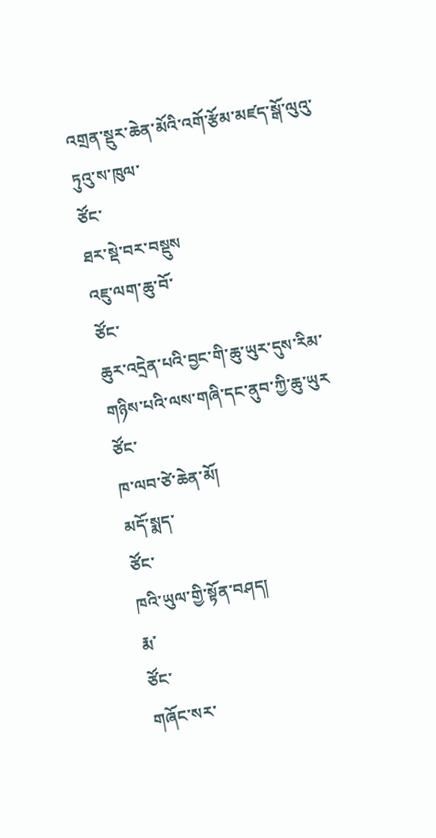འགྲན་སྡུར་ཆེན་མོའི་འགོ་རྩོམ་མཛད་སྒོ་ལུའུ་ཏུའུ་ས་ཁུལ་
ཙོང་
ཐར་སྡེ་བར་བསྡུས
འཇུ་ལག་ཆུ་བོ་
ཙོང་
ཆུར་འདྲེན་པའི་བྱང་གི་ཆུ་ཡུར་དུས་རིམ་གཉིས་པའི་ལས་གཞི་དང་ནུབ་ཀྱི་ཆུ་ཡུར
ཙོང་
ཁ་ལབ་ཙེ་ཆེན་མོ།
མདོ་སྨད་
ཙོང་
ཁའི་ཡུལ་གྱི་སྟོན་བཤད།
རྨ་
ཙོང་
གཞོང་སར་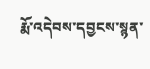རྨོ་འདེབས་དབྱངས་སྙན་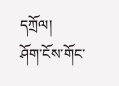དཀྲོལ།
ཤོག་ངོས་གོང་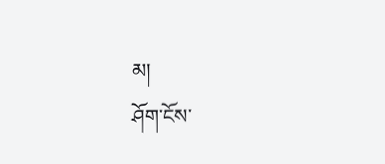མ།
ཤོག་ངོས་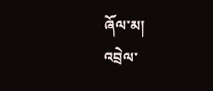ཞོལ་མ།
འབྲེལ་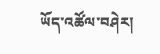ཡོད་འཚོལ་བཤེར།